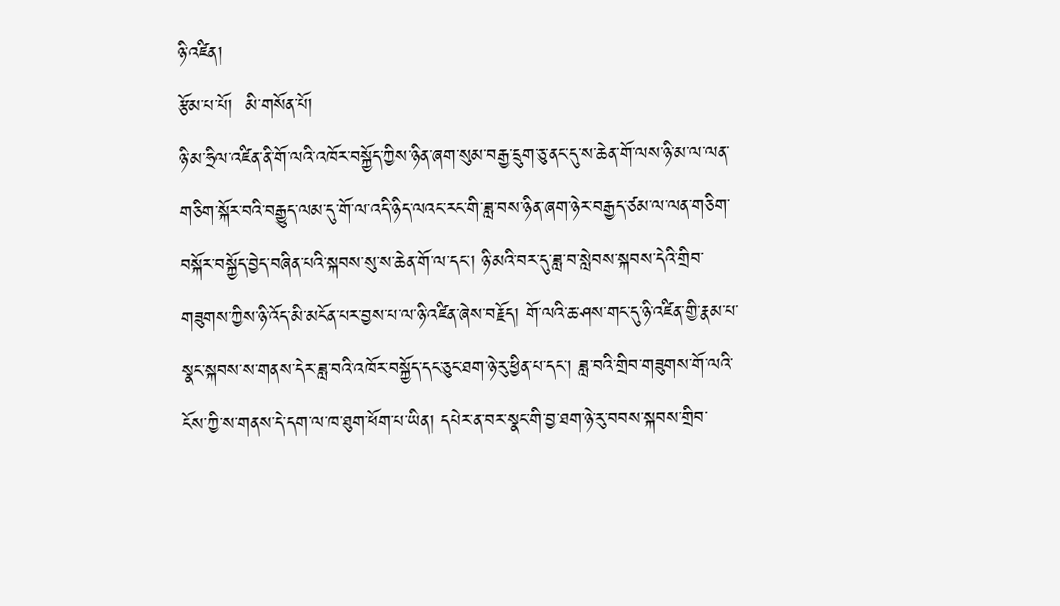ཉི་འཛིན།
རྩོམ་པ་པོ།  མི་གསོན་པོ།
ཉི་མ་ཧྲིལ་འཛིན་ནི་གོ་ལའི་འཁོར་བསྐྱོད་ཀྱིས་ཉིན་ཞག་སུམ་བརྒྱ་དྲུག་ཅུ་ནང་དུ་ས་ཆེན་གོ་ལས་ཉི་མ་ལ་ལན་གཅིག་སྐོར་བའི་བརྒྱུད་ལམ་དུ་གོ་ལ་འདི་ཉིད་ལའང་རང་གི་ཟླ་བས་ཉིན་ཞག་ཉེར་བརྒྱད་ཙམ་ལ་ལན་གཅིག་བསྐོར་བསྐྱོད་བྱེད་བཞིན་པའི་སྐབས་སུ་ས་ཆེན་གོ་ལ་དང་། ཉི་མའི་བར་དུ་ཟླ་བ་སླེབས་སྐབས་དེའི་གྲིབ་གཟུགས་ཀྱིས་ཉི་འོད་མི་མངོན་པར་བྱས་པ་ལ་ཉི་འཛིན་ཞེས་བརྗོད། གོ་ལའི་ཆ་ཤས་གང་དུ་ཉི་འཛིན་གྱི་རྣམ་པ་སྣང་སྐབས་ས་གནས་དེར་ཟླ་བའི་འཁོར་བསྐྱོད་དང་ཅུང་ཐག་ཉེ་རུ་ཕྱིན་པ་དང་། ཟླ་བའི་གྲིབ་གཟུགས་གོ་ལའི་ངོས་ཀྱི་ས་གནས་དེ་དག་ལ་ཁ་ཐུག་ཕོག་པ་ཡིན། དཔེར་ན་བར་སྣང་གི་བྱ་ཐག་ཉེ་རུ་བབས་སྐབས་གྲིབ་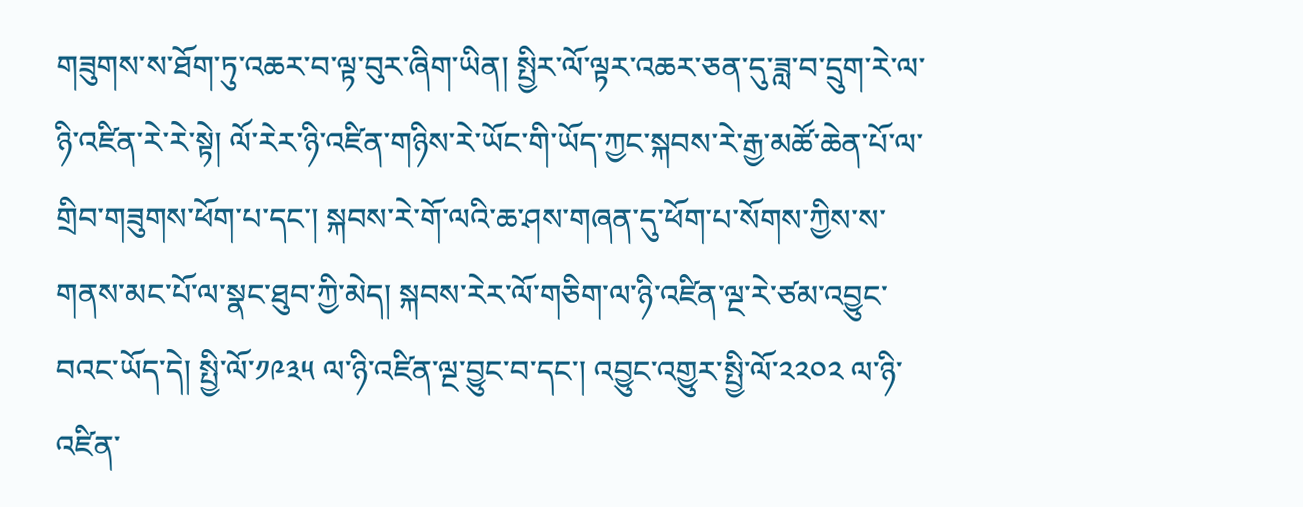གཟུགས་ས་ཐོག་ཏུ་འཆར་བ་ལྟ་བུར་ཞིག་ཡིན། སྤྱིར་ལོ་ལྟར་འཆར་ཅན་དུ་ཟླ་བ་དྲུག་རེ་ལ་ཉི་འཛིན་རེ་རེ་སྟེ། ལོ་རེར་ཉི་འཛིན་གཉིས་རེ་ཡོང་གི་ཡོད་ཀྱང་སྐབས་རེ་རྒྱ་མཚོ་ཆེན་པོ་ལ་གྲིབ་གཟུགས་ཕོག་པ་དང་། སྐབས་རེ་གོ་ལའི་ཆ་ཤས་གཞན་དུ་ཕོག་པ་སོགས་ཀྱིས་ས་གནས་མང་པོ་ལ་སྣང་ཐུབ་ཀྱི་མེད། སྐབས་རེར་ལོ་གཅིག་ལ་ཉི་འཛིན་ལྔ་རེ་ཙམ་འབྱུང་བའང་ཡོད་དེ། སྤྱི་ལོ་༡༩༣༥ ལ་ཉི་འཛིན་ལྔ་བྱུང་བ་དང་། འབྱུང་འགྱུར་སྤྱི་ལོ་༢༢༠༢ ལ་ཉི་འཛིན་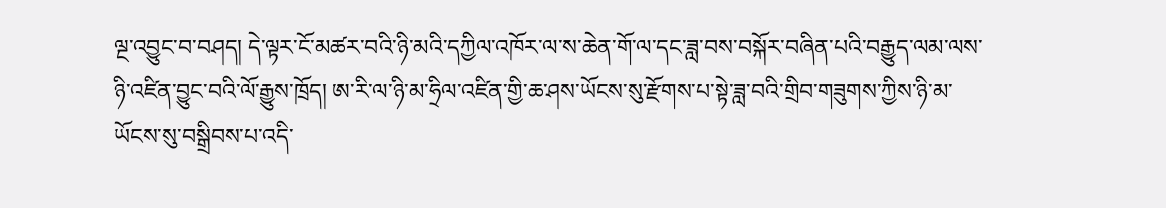ལྔ་འབྱུང་བ་བཤད། དེ་ལྟར་ངོ་མཚར་བའི་ཉི་མའི་དཀྱིལ་འཁོར་ལ་ས་ཆེན་གོ་ལ་དང་ཟླ་བས་བསྐོར་བཞིན་པའི་བརྒྱུད་ལམ་ལས་ཉི་འཛིན་བྱུང་བའི་ལོ་རྒྱུས་ཁྲོད། ཨ་རི་ལ་ཉི་མ་ཧྲིལ་འཛིན་གྱི་ཆ་ཤས་ཡོངས་སུ་རྫོགས་པ་སྟེ་ཟླ་བའི་གྲིབ་གཟུགས་ཀྱིས་ཉི་མ་ཡོངས་སུ་བསྒྲིབས་པ་འདི་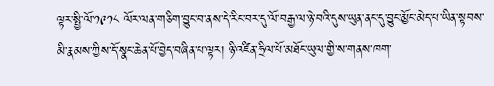ལྟར་སྤྱི་ལོ་༡༩༡༨ ལོར་ལན་གཅིག་བྱུང་བ་ནས་དེ་རིང་བར་དུ་ལོ་བརྒྱ་ལ་ཉེ་བའི་དུས་ཡུན་ནང་དུ་བྱུང་མྱོང་མེད་པ་ཡིན་སྟབས་མི་རྣམས་ཀྱིས་དོ་སྣང་ཆེན་པོ་བྱེད་བཞིན་པ་ལྟར། ཉི་འཛིན་ཧྲིལ་པོ་མཐོང་ཡུལ་གྱི་ས་གནས་ཁག་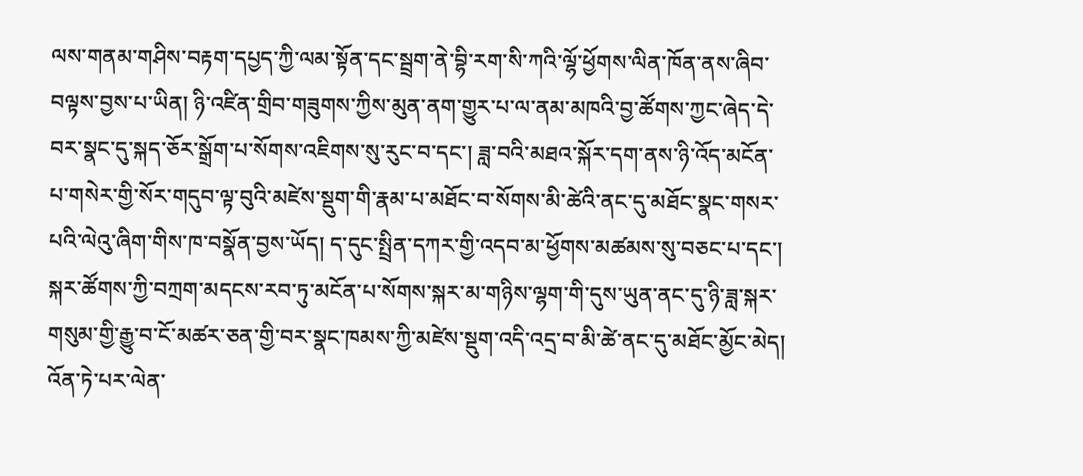ལས་གནམ་གཤིས་བརྟག་དཔྱད་ཀྱི་ལམ་སྟོན་དང་སྦྲག་ནེ་བྷི་རག་སི་ཀའི་ལྷོ་ཕྱོགས་ལིན་ཁོན་ནས་ཞིབ་བལྟས་བྱས་པ་ཡིན། ཉི་འཛིན་གྲིབ་གཟུགས་ཀྱིས་མུན་ནག་གྱུར་པ་ལ་ནམ་མཁའི་བྱ་ཚོགས་ཀྱང་ཞེད་དེ་བར་སྣང་དུ་སྐད་ཅོར་སྒྲོག་པ་སོགས་འཇིགས་སུ་རུང་བ་དང་། ཟླ་བའི་མཐའ་སྐོར་དག་ནས་ཉི་འོད་མངོན་པ་གསེར་གྱི་སོར་གདུབ་ལྟ་བུའི་མཛེས་སྡུག་གི་རྣམ་པ་མཐོང་བ་སོགས་མི་ཚེའི་ནང་དུ་མཐོང་སྣང་གསར་པའི་ལེའུ་ཞིག་གིས་ཁ་བསྣོན་བྱས་ཡོད། ད་དུང་སྤྲིན་དཀར་གྱི་འདབ་མ་ཕྱོགས་མཚམས་སུ་བཅང་པ་དང་། སྐར་ཚོགས་ཀྱི་བཀྲག་མདངས་རབ་ཏུ་མངོན་པ་སོགས་སྐར་མ་གཉིས་ལྷག་གི་དུས་ཡུན་ནང་དུ་ཉི་ཟླ་སྐར་གསུམ་གྱི་རྒྱུ་བ་ངོ་མཚར་ཅན་གྱི་བར་སྣང་ཁམས་ཀྱི་མཛེས་སྡུག་འདི་འདྲ་བ་མི་ཚེ་ནང་དུ་མཐོང་མྱོང་མེད། འོན་ཏེ་པར་ལེན་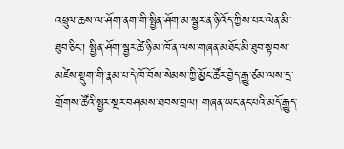འཕྲུལ་ཆས་ལ་ཤོག་ནག་གི་སྤྱིན་ཤོག་མ་སྦྱར་ན་ཉི་འོད་ཀྱིས་པར་ལེན་མི་ཐུབ་ཅིང་། སྤྱིན་ཤོག་སྦྱར་ཚེ་ཉི་མ་ཁོ་ན་ལས་གཞན་མཐོང་མི་ཐུབ་སྟབས་མཛེས་སྡུག་གི་རྣམ་པ་དེ་ཁོ་བོས་སེམས་ཀྱི་མྱོང་ཚོར་བྱེད་རྒྱུ་ཙམ་ལས་དྲ་གྲོགས་ཚོའི་སྤྱར་སྔར་བཤམས་ཐབས་བྲལ། གཞན་ཡང་ནང་པའི་མདོ་རྒྱུད་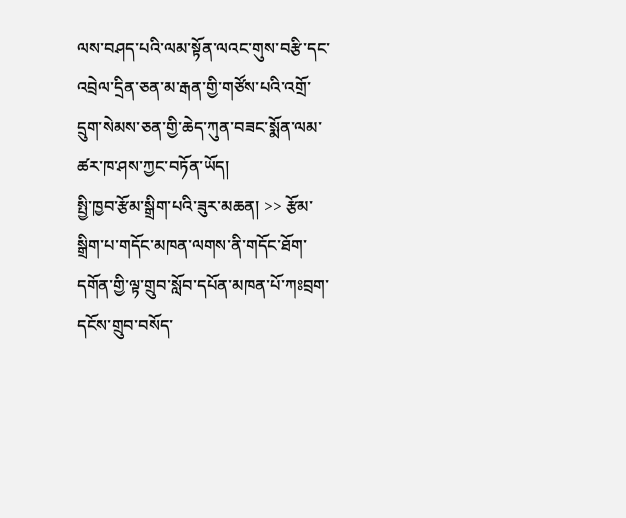ལས་བཤད་པའི་ལམ་སྟོན་ལའང་གུས་བརྩི་དང་འབྲེལ་དྲིན་ཅན་མ་རྒན་གྱི་གཙོས་པའི་འགྲོ་དྲུག་སེམས་ཅན་གྱི་ཆེད་ཀུན་བཟང་སྨོན་ལམ་ཚར་ཁ་ཤས་ཀྱང་བཏོན་ཡོད།
སྤྱི་ཁྱབ་རྩོམ་སྒྲིག་པའི་ཟུར་མཆན། >> རྩོམ་སྒྲིག་པ་གདོང་མཁན་ལགས་ནི་གདོང་ཐོག་དགོན་གྱི་ལྟ་གྲུབ་སློབ་དཔོན་མཁན་པོ་ཀཿབྲག་དངོས་གྲུབ་བསོད་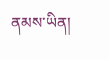ནམས་ཡིན།